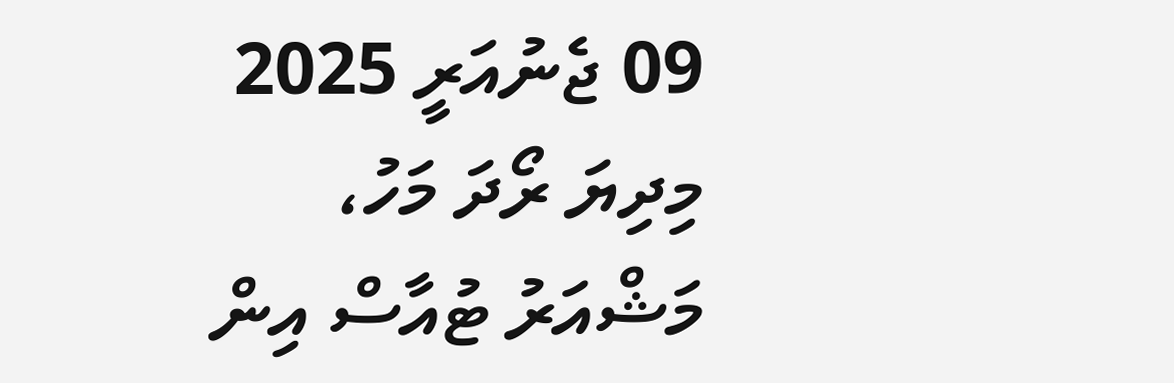09 ޖެނުއަރީ 2025
މިދިޔަ ރޯދަ މަހު، މަޝްއަރު ޓުއާސް އިން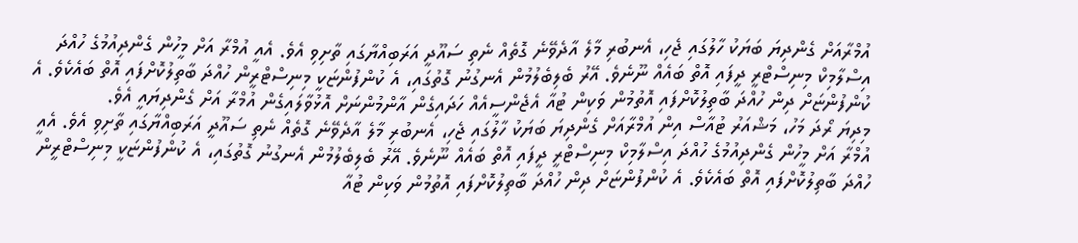އުމްރާއަށް ގެންދިޔަ ބަޔަކު ހާލުގައި ޖެހި، އެނބުރި މާލެ އާދެވޭނެ ގޮތެއް ނެތި ސައޫދީ އަރަބިއްޔާގައި ތާށިވި އެވެ. އެއީ އުމްރާ އަށް މީހުން ގެންދިއުމުގެ ހުއްދަ އިސްލާމިކް މިނިސްޓްރީ ދީފައި އޮތް ބައެއް ނޫނެވެ. އޭރު ބެލިބެލުމުން އެނގުނު ގޮތުގައި، އެ ކުންފުންޏަކީ މިނިސްޓްރީން ހުއްދަ ބާތިލުކޮށްފައި އޮތް ބައެކެވެ. އެ ކުންފުންޏަށް ދިން ހުއްދަ ބާތިލުކޮށްފައި އޮތުމުން ވަކިން ޓުއާ އެޖެންސީއެއް ހަދައިގެން އާންމުންނަށް އޮޅުވާލައިގެން އުމްރާ އަށް ގެންދިޔައީ އެވެ.
މިދިޔަ ރޯދަ މަހު، މަޝްއަރު ޓުއާސް އިން އުމްރާއަށް ގެންދިޔަ ބަޔަކު ހާލުގައި ޖެހި، އެނބުރި މާލެ އާދެވޭނެ ގޮތެއް ނެތި ސައޫދީ އަރަބިއްޔާގައި ތާށިވި އެވެ. އެއީ އުމްރާ އަށް މީހުން ގެންދިއުމުގެ ހުއްދަ އިސްލާމިކް މިނިސްޓްރީ ދީފައި އޮތް ބައެއް ނޫނެވެ. އޭރު ބެލިބެލުމުން އެނގުނު ގޮތުގައި، އެ ކުންފުންޏަކީ މިނިސްޓްރީން ހުއްދަ ބާތިލުކޮށްފައި އޮތް ބައެކެވެ. އެ ކުންފުންޏަށް ދިން ހުއްދަ ބާތިލުކޮށްފައި އޮތުމުން ވަކިން ޓުއާ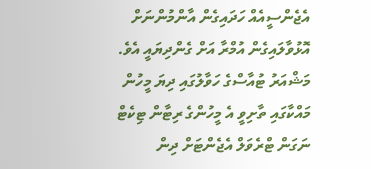އެޖެންސީއެއް ހަދައިގެން އާންމުންނަށް އޮޅުވާލައިގެން އުމްރާ އަށް ގެންދިޔައީ އެވެ.
މަޝްއަރު ޓުއާސްގެ ހަވާލުގައި ދިޔަ މީހުން މައްކާގައި ތާށިވީ އެ މީހުންގެ ރިޓާން ޓިކެޓް ނަގަން ޓްރެވަލް އެޖެންޓަށް ދިން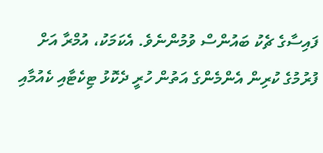ފައިސާގެ ޗެކު ބައުންސް ވުމުންނެވެ. އެކަމަކު، އުމްރާ އަށް ފުރުމުގެ ކުރިން އެންމެންގެ އަތުން ހުރީ ދެކޮޅު ޓިކެޓާއި ކެއުމާއި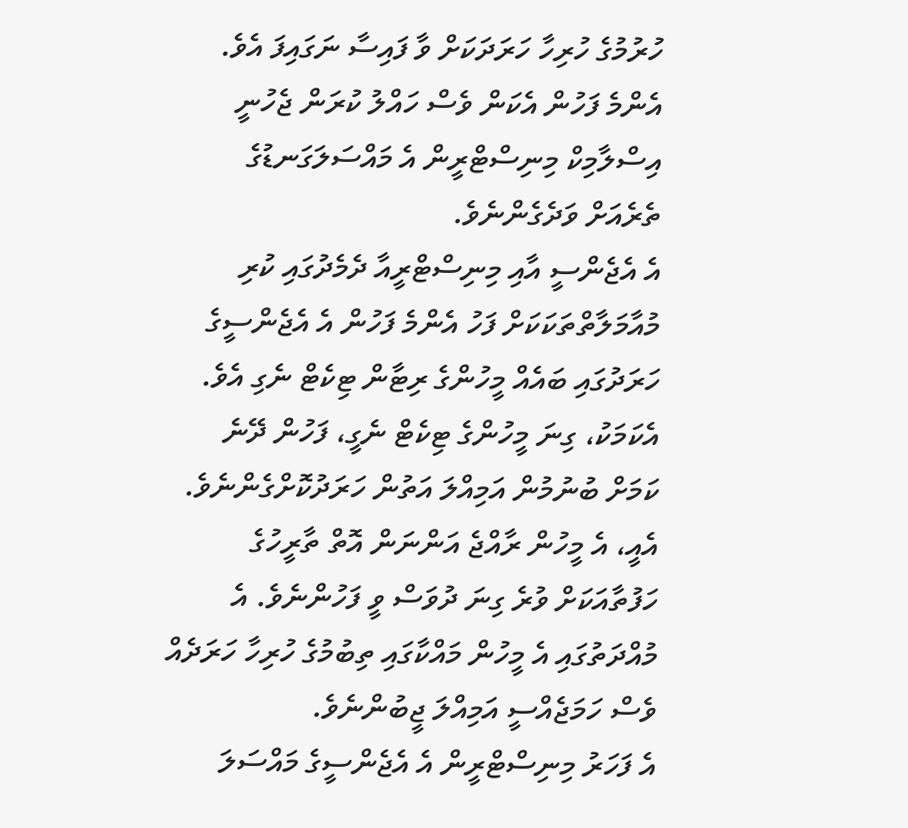ހުރުމުގެ ހުރިހާ ހަރަދަކަށް ވާ ފައިސާ ނަގައިފަ އެވެ.
އެންމެ ފަހުން އެކަން ވެސް ހައްލު ކުރަން ޖެހުނީ އިސްލާމިކް މިނިސްޓްރީން އެ މައްސަލަގަނޑުގެ ތެރެއަށް ވަދެގެންނެވެ.
އެ އެޖެންސީ އާއި މިނިސްޓްރީއާ ދެމެދުގައި ކުރި މުއާމަލާތްތަކަކަށް ފަހު އެންމެ ފަހުން އެ އެޖެންސީގެ ހަރަދުގައި ބައެއް މީހުންގެ ރިޓާން ޓިކެޓް ނެގި އެވެ. އެކަމަކު، ގިނަ މީހުންގެ ޓިކެޓް ނެގީ، ފަހުން ދޭނެ ކަމަށް ބުނުމުން އަމިއްލަ އަތުން ހަރަދުކޮށްގެންނެވެ. އެއީ، އެ މީހުން ރާއްޖެ އަންނަން އޮތް ތާރީހުގެ ހަފުތާއަކަށް ވުރެ ގިނަ ދުވަސް ވީ ފަހުންނެވެ. އެ މުއްދަތުގައި އެ މީހުން މައްކާގައި ތިބުމުގެ ހުރިހާ ހަރަދެއް ވެސް ހަމަޖެއްސީ އަމިއްލަ ޖީބުންނެވެ.
އެ ފަހަރު މިނިސްޓްރީން އެ އެޖެންސީގެ މައްސަލަ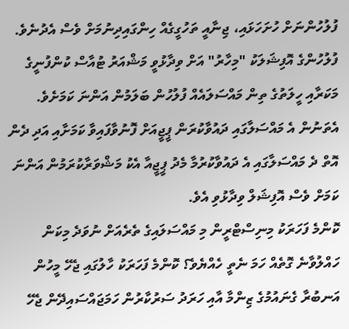ފުލުހުންނަށް ހުށަހަޅައި، ޖިނާއީ ތަހުގީގެއް ހިންގައިދިނުމަށް ވެސް އެދުނެވެ.
ފުލުހުންގެ އޮފިޝަލަކު "މިހާރު" އަށް ވިދާޅުވީ މަޝްއަރު ޓުއާސް ކުންފުނީގެ މަކަރާއި ހީލަތުގެ ތިން މައްސަލައެއް ފުލުހުން ބަލަމުން އަންނަ ކަމަށެވެ. އެތަނުން އެ މައްސަލާގައި ދައުވާކުރަން ޕީޖީއަށް ފޮނުވާފައިވާ ކަމަށާއި އަދި ދެން އޮތް ދެ މައްސަލާގައި އެ ދައުވާކުރުމާ މެދު ޕީޖީއާ އެކު މަޝްވަރާކުރަމުން އަންނަ ކަމަށް ވެސް އޮފިޝަލް ވިދާޅުވި އެވެ.
ކޮންމެ ފަހަރަކު މިނިސްޓްރީން މި މައްސަލައިގެ ތެރެއަށް ނުވަދެ މިކަން ހައްލުވާނެ ގޮތެއް ހަމަ ނެތީ ހެއްޔެވެ؟ ކޮންމެ ފަހަރަކު ހާލުގައި ޖެހޭ މީހުން އަނބުރާ ގެނައުމުގެ ޒިންމާ އާއި ހަރަދު ސަރުކާރުން ހަމަޖައްސައިދޭން ޖެހޭ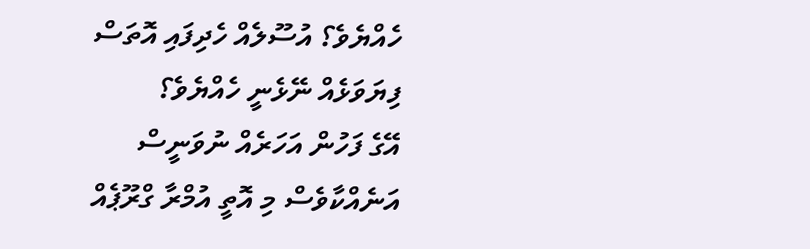ހެއްޔެވެ؟ އުސޫލެއް ހެދިފައި އޮތަސް ފިޔަވަޅެއް ނޭޅެނީ ހެއްޔެވެ؟
އޭގެ ފަހުން އަހަރެއް ނުވަނީސް އަނެއްކާވެސް މި އޮތީ އުމްރާ ގްރޫޕެއް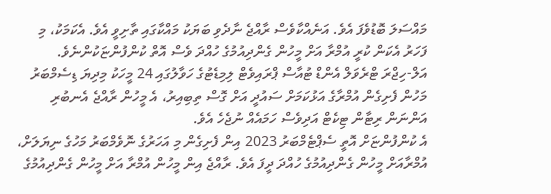މައްސަލަ ބޮޑުވެފަ އެވެ. އަނެއްކާވެސް ރާއްޖެ ނާދެވި ބަޔަކު މައްކާގައި ތާށިވީ އެވެ. އެކަމަކު، މި ފަހަރު އެކަން ކުރީ އުމްރާ އަށް މީހުން ގެންދިއުމުގެ ހުއްދަ ވެސް އޮތް ކުންފުންޏަކުންނެވެ.
އަލް-ހިޖްރަ ޓްރެވަލް އެންޑް ޓުއާސް ޕްރައިވެޓް ލިމިޑެޓުގެ ހަވާލުގައި 24 މީހަކު މިދިޔަ ޑިސެމްބަރު މަހުން ފެށިގެން އުމްރާގެ އަޅުކަމަށް ސައުދީ އަށް ގޮސް ތިބިއިރު، އެ މީހުން ރާއްޖެ އެނބުރި އަންނަން ރިޓާން ޓިކެޓް އަދިވެސް ހަމައެއް ނުޖެހެ އެވެ.
އެ ކުންފުންޏަށް އޮތީ ސެޕްޓެމްބަރު 2023 އިން ފެށިގެން މި އަހަރުގެ ނޮވެމްބަރު މަހުގެ ނިޔަލަށް، އުމްރާއަށް މީހުން ގެންދިއުމުގެ ހުއްދަ ދީފަ އެވެ. ރާއްޖެ އިން މީހުން އުމްރާ އަށް މީހުން ގެންދިއުމުގެ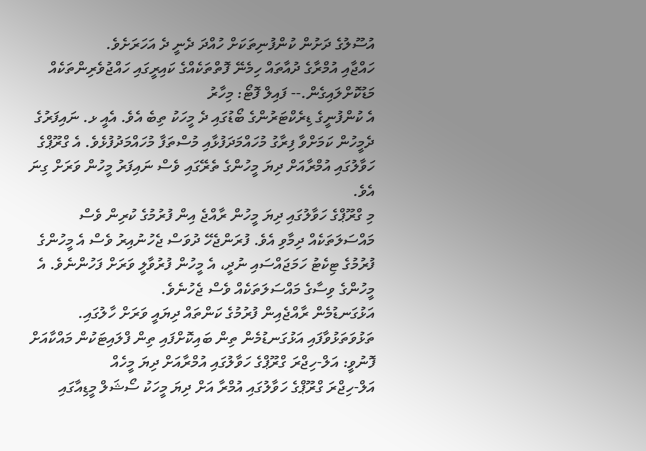އުސޫލުގެ ދަށުން ކުންފުނިތަކަށް ހުއްދަ ދެނީ ދެ އަހަރަށެވެ.
ހައްޖާއި އުމްރާގެ ދުއާތައް ހިމެނޭ ފޮތްތަކެއްގެ ކައިރީގައި ހައްޖުވެރިންތަކެއް މަޑުކޮށްލައިގެން.-- ފައިލް ފޮޓޯ: މިހާރު
އެ ކުންފުނީގެ ޑިރެކްޓަރުންގެ ބޯޑުގައި ދެ މީހަކު ތިބެ އެވެ. އެއީ ޅ. ނައިފަރުގެ ދެމީހުން ކަމަށްވާ ފިރާގު މުހައްމަދަފުޅާއި މުސްތަފާ މުހައްމަދުފުޅެވެ. އެ ގްރޫޕްގެ ހަވާލުގައި އުމްރާއަށް ދިޔަ މީހުންގެ ތެރޭގައި ވެސް ނައިފަރު މީހުން ވަރަށް ގިނަ އެވެ.
މި ގްރޫޕްގެ ހަވާލުގައި ދިޔަ މީހުން ރާއްޖެ އިން ފުރުމުގެ ކުރިން ވެސް މައްސަލަތަކެއް ދިމާވި އެވެ. ފުރަންޖެހޭ ދުވަސް ޖެހުނުއިރު ވެސް އެ މީހުންގެ ފުރުމުގެ ޓިކެޓު ހަމަޖައްސައި ނުދީ، އެ މީހުން ފުރުވާލީ ވަރަށް ފަހުންނެވެ. އެ މީހުންގެ ވިސާގެ މައްސަލަތަކެއް ވެސް ޖެހުނެވެ.
އަޅުގަނޑުމެން ރާއްޖެއިން ފުރުމުގެ ކަންތައް ދިޔައީ ވަރަށް ހާލުގައި. ތަޅުވަތަޅުވާފައި އަޅުގަނޑުމެން ތިން ބައިކޮށްފައި ތިން ފްލައިޓަކުން މައްކާއަށް ފޮނުވީ: އަލް-ހިޖްރަ ގްރޫޕްގެ ހަވާލުގައި އުމްރާއަށް ދިޔަ މީހެއް
އަލް-ހިޖްރަ ގްރޫޕްގެ ހަވާލުގައި އުމްރާ އަށް ދިޔަ މީހަކު ސޯޝަލް މީޑިއާގައި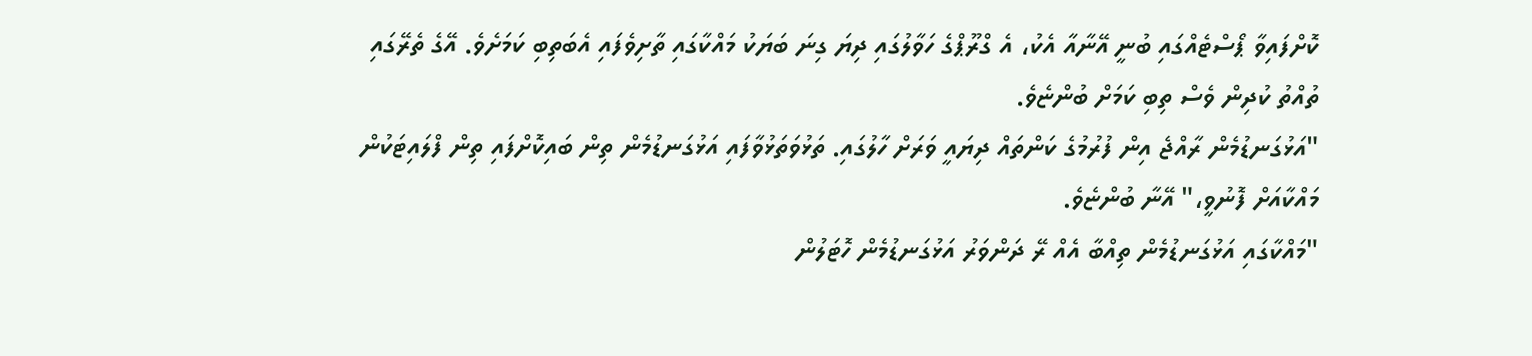ކޮށްފައިވާ ޕޯސްޓެއްގައި ބުނީ އޭނާއާ އެކު، އެ ގްރޫޕްގެ ހަވާލުގައި ދިޔަ ގިނަ ބަޔަކު މައްކާގައި ތާށިވެފައި އެބަތިބި ކަމަށެވެ. އޭގެ ތެރޭގައި ތުއްތު ކުދިން ވެސް ތިބި ކަމަށް ބުންޏެވެ.
"އަޅުގަނޑުމެން ރާއްޖެ އިން ފުރުމުގެ ކަންތައް ދިޔައީ ވަރަށް ހާލުގައި. ތަޅުވަތަޅުވާފައި އަޅުގަނޑުމެން ތިން ބައިކޮށްފައި ތިން ފްލައިޓަކުން މައްކާއަށް ފޮނުވީ،" އޭނާ ބުންޏެވެ.
"މައްކާގައި އަޅުގަނޑުމެން ތިއްބާ އެއް ރޭ ދަންވަރު އަޅުގަނޑުމެން ހޮޓަލުން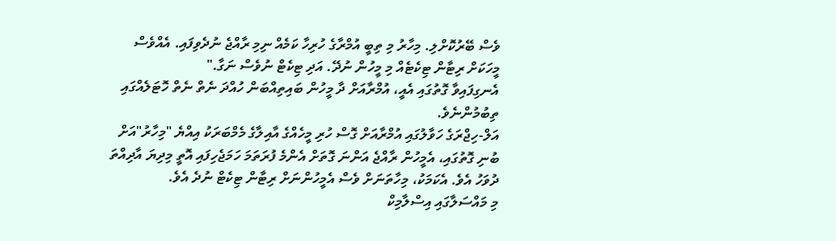ވެސް ބޭރުކޮށްލި. މިހާރު މި ތިބީ އުމްރާގެ ހުރިހާ ކަމެއް ނިމި ރާއްޖެ ނުދެވިފައި. އެއްވެސް މީހަކަށް ރިޓާން ޓިކެޓެއް މި މީހުން ނުދޭ. އަދި ޓިކެޓް ނުވެސް ނަގާ."
އެނގިފައިވާ ގޮތުގައި އެއީ، އުމްރާއަށް ދާ މީހުން ބައިތިއްބަން ހުއްދަ ނެތް ނެތް ހޮޓަލެއްގައި ތިބުމުންނެވެ.
އަލް-ހިޖްރަގެ ހަވާލުގައި އުމްރާއަށް ގޮސް ހުރި މީހެއްގެ އާއިލާގެ މެމްބަރަކު އިއްޔެ "މިހާރު"އަށް ބުނި ގޮތުގައި، އެމީހުން ރާއްޖެ އަންނަ ގޮތަށް އެންމެ ފުރަތަމަ ހަމަޖެހިފައި އޮތީ މިދިޔަ އާދިއްތަ ދުވަހު އެވެ. އެކަމަކު، މިހާތަނަށް ވެސް އެމީހުންނަށް ރިޓާން ޓިކެޓް ނުދެ އެވެ.
މި މައްސަލާގައި އިސްލާމިކް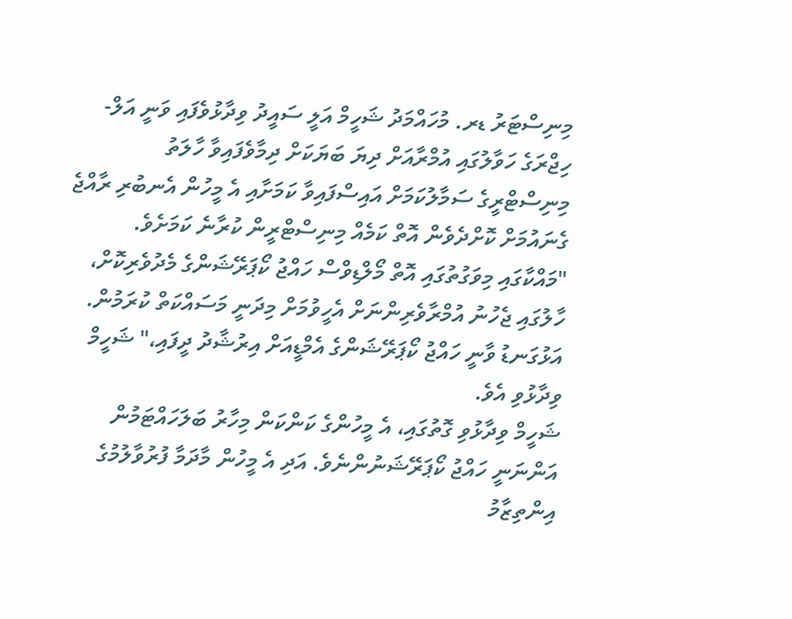މިނިސްޓަރު ޑރ. މުހައްމަދު ޝަހީމް އަލީ ސައީދު ވިދާޅުވެފައި ވަނީ އަލް-ހިޖްރަގެ ހަވާލުގައި އުމްރާއަށް ދިޔަ ބަޔަކަށް ދިމާވެފައިވާ ހާލަތު މިނިސްޓްރީގެ ސަމާލުކަމަށް އައިސްފައިވާ ކަމަށާއި އެ މީހުން އެނބުރި ރާއްޖެ ގެނައުމަށް ކޮށްދެވެން އޮތް ކަމެއް މިނިސްޓްރީން ކުރާނެ ކަމަށެވެ.
"މައްކާގައި މިވަގުތުގައި އޮތް މޯލްޑިވްސް ހައްޖު ކޯޕަރޭޝަންގެ މެދުވެރިކޮށް، ހާލުގައި ޖެހުނު އުމްރާވެރިންނަށް އެހީވުމަށް މިދަނީ މަސައްކަތް ކުރަމުން. އަޅުގަނޑު ވާނީ ހައްޖު ކޯޕަރޭޝަންގެ އެމްޑީއަށް އިރުޝާދު ދީފައި،" ޝަހީމް ވިދާޅުވި އެވެ.
ޝަހީމް ވިދާޅުވި ގޮތުގައި، އެ މީހުންގެ ކަންކަން މިހާރު ބަލަހައްޓަމުން އަންނަނީ ހައްޖު ކޯޕަރޭޝަނުންނެވެ. އަދި އެ މީހުން މާދަމާ ފުރުވާލުމުގެ އިންތިޒާމު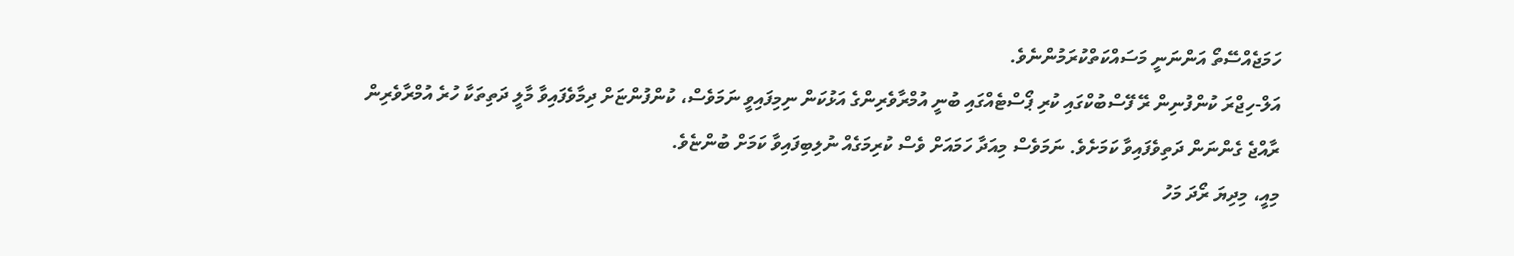ހަމަޖެއްސޭތޯ އަންނަނީ މަސައްކަތްކުރަމުންނެވެ.
އަލް-ހިޖްރަ ކުންފުނިން ރޭ ފޭސްބުކްގައި ކުރި ޕޯސްޓެއްގައި ބުނީ އުމްރާވެރިންގެ އަޅުކަން ނިމިފައިވީ ނަމަވެސް، ކުންފުންޏަށް ދިމާވެފައިވާ މާލީ ދަތިތަކާ ހުރެ އުމްރާވެރިން ރާއްޖެ ގެންނަން ދަތިވެފައިވާ ކަމަށެވެ. ނަމަވެސް މިއަދާ ހަމައަށް ވެސް ކުރިމަގެއް ނުލިބިފައިވާ ކަމަށް ބުންޏެވެ.
މިއީ، މިދިޔަ ރޯދަ މަހު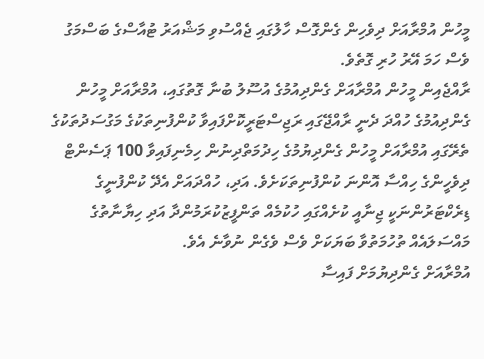މީހުން އުމްރާއަށް ދިވެހިން ގެންގޮސް ހާލުގައި ޖެއްސުވި މަޝްއަރު ޓުއާސްގެ ބަސްމަގު ވެސް ހަމަ އޭރު ހުރި ގޮތެވެ.
ރާއްޖެއިން މީހުން އުމްރާއަށް ގެންދިއުމުގެ އުސޫލު ބުނާ ގޮތުގައި، އުމްރާއަށް މީހުން ގެންދިއުމުގެ ހުއްދަ ދެނީ ރާއްޖޭގައި ރަޖިސްޓަރީކޮށްފައިވާ ކުންފުނިތަކުގެ މަގުސަދުތަކުގެ ތެރޭގައި އުމްރާއަށް މީހުން ގެންދިޔުމުގެ ހިދުމަތްދިނުން ހިމެނިފައިވާ 100 ޕަސެންޓް ދިވެހީންގެ ހިއްސާ އޮންނަ ކުންފުނިތަކަށެވެ. އަދި، ހުއްދައަށް އެދޭ ކުންފުނީގެ ޑިރެކްޓަރުންނަކީ ޖިނާއީ ކުށެއްގައި ހުކުމެއް ތަންފީޒުކުރަމުންދާ އަދި ހިޔާނާތުގެ މައްސަލައެއް ތުހުމަތުވާ ބަޔަކަށް ވެސް ވެގެން ނުވާނެ އެވެ.
އުމްރާއަށް ގެންދިޔުމަށް ފައިސާ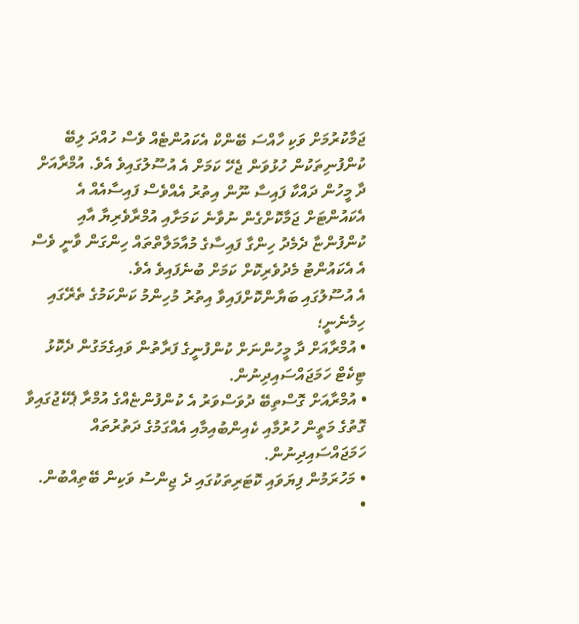ޖަމާކުރުމަށް ވަކި ހާއްސަ ބޭންކް އެކައުންޓެއް ވެސް ހުއްދަ ލިބޭ ކުންފުނިތަކުން ހުޅުވަން ޖެހޭ ކަމަށް އެ އުސޫލުގައިވެ އެވެ. އުމްރާއަށް ދާ މީހުން ދައްކާ ފައިސާ ނޫން އިތުރު އެއްވެސް ފައިސާއެއް އެ އެކައުންޓަށް ޖަމާކޮށްގެން ނުވާނެ ކަމަށާއި އުމްރާވެރިޔާ އާއި ކުންފުންޏާ ދެމެދު ހިންގާ ފައިސާގެ މުއާމަލާތްތައް ހިންގަން ވާނީ ވެސް އެ އެކައުންޓު މެދުވެރިކޮށް ކަމަށް ބުނެފައިވެ އެވެ.
އެ އުސޫލުގައި ބަޔާންކޮށްފައިވާ އިތުރު މުހިންމު ކަންކަމުގެ ތެރޭގައި ހިމެނެނީ؛
• އުމްރާއަށް ދާ މީހުންނަށް ކުންފުނީގެ ފަރާތުން ވައިގެމަގުން ދެކޮޅު ޓިކެޓް ހަމަޖައްސައިދިނުން.
• އުމްރާއަށް ގޮސްތިބޭ ދުވަސްވަރު އެ ކުންފުންޏެއްގެ އުމްރާ ޕެކޭޖުގައިވާ ގޮތުގެ މަތީން ހުރުމާއި ކެއިންބުއިމާއި އެއްގަމުގެ ދަތުރުތައް ހަމަޖައްސައިދިނުން.
• މަހުރަމުން ފިޔަވައި ކޮޓަރިތަކުގައި ދެ ޖިންސު ވަކިން ބޭތިއްބުން.
•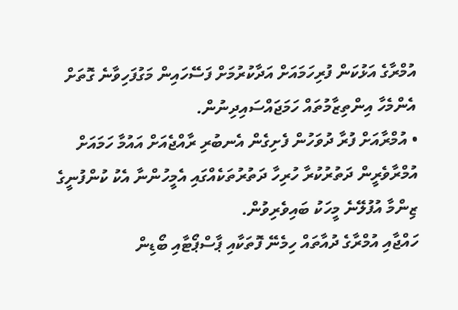އުމްރާގެ އަޅުކަން ފުރިހަމައަށް އަދާކުރުމަށް ފަސޭހައިން މަގުފަހިވާނެ ގޮތަށް އެންމެހާ އިންތިޒާމުތައް ހަމަޖައްސައިދިނުން.
• އުމްރާއަށް ފުރާ ދުވަހުން ފެށިގެން އެނބުރި ރާއްޖެއަށް އައުމާ ހަމައަށް އުމްރާވެރީން ދަތުރުކުރާ ހުރިހާ ދަތުރުތަކެއްގައި އެމީހުންނާ އެކު ކުންފުނީގެ ޒިންމާ އުފުލޭނެ މީހަކު ބައިވެރިވުން.
ހައްޖާއި އުމްރާގެ ދުއާތައް ހިމެނޭ ފޮތަކާއި ޕާސްޕޯޓާއި ބޯޑިން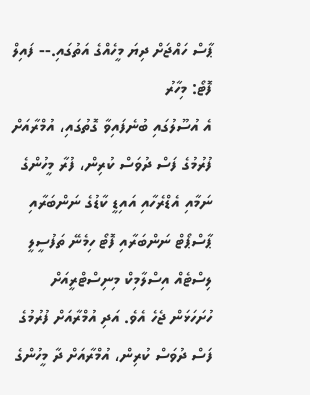ޕާސް ހައްޖަށް ދިޔަ މީހެއްގެ އަތުގައި.-- ފައިލް ފޮޓޯ: މިހާރު
އެ އުސޫލުގައި ބުނެފައިވާ ގޮތުގައި، އުމްރާއަށް ފުރުމުގެ ފަސް ދުވަސް ކުރިން، ފުރާ މީހުންގެ ނަމާއި އެޑްރެހާއި އައިޑީ ކާޑުގެ ނަންބަރާއި ޕާސްޕޯޓް ނަންބަރާއި ފޮޓޯ ހިމެނޭ ތަފުސީލީ ލިސްޓެއް އިސްލާމިކް މިނިސްޓްރީއަށް ހުށަހަޅަން ޖެހެ އެވެ. އަދި އުމްރާއަށް ފުރުމުގެ ފަސް ދުވަސް ކުރިން، އުމްރާއަށް ދާ މީހުންގެ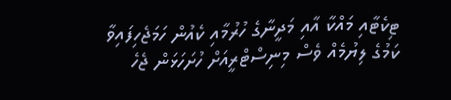ޓިކެޓާއި މައްކާ އާއި މަދީނާގެ ހުރުމާއި ކެއުން ހަމަޖެހިފައިވާ ކަމުގެ ލިޔުމެއް ވެސް މިނިސްޓްރީއަށް ހުށަހަޅަން ޖެހެ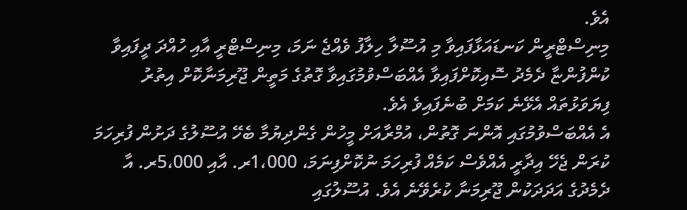އެވެ.
މިނިސްޓްރީން ކަނޑައަޅާފައިވާ މި އުސޫލާ ހިލާފު ވެއްޖެ ނަމަ، މިނިސްޓްރީ އާއި ހުއްދަ ދީފައިވާ ކުންފުންޏާ ދެމެދު ސޮއިކޮށްފައިވާ އެއްބަސްވުމުގައިވާ ގޮތުގެ މަތީން ޖޫރިމަނާކޮށް އިތުރު ފިޔަވަޅުތައް އެޅޭނެ ކަމަށް ބުނެފައިވެ އެވެ.
އެ އެއްބަސްވުމުގައި އޮންނަ ގޮތުން، އުމްރާއަށް މީހުން ގެންދިޔުމާ ބެހޭ އުސޫލުގެ ދަށުން ފުރިހަމަ ކުރަން ޖެހޭ އިދާރީ އެއްވެސް ކަމެއް ފުރިހަމަ ނުކޮށްފިނަމަ، 1،000ރ. އާއި 5،000ރ. އާ ދެމެދުގެ އަދަދަކުން ޖޫރިމަނާ ކުރެވޭނެ އެވެ. އުސޫލުގައި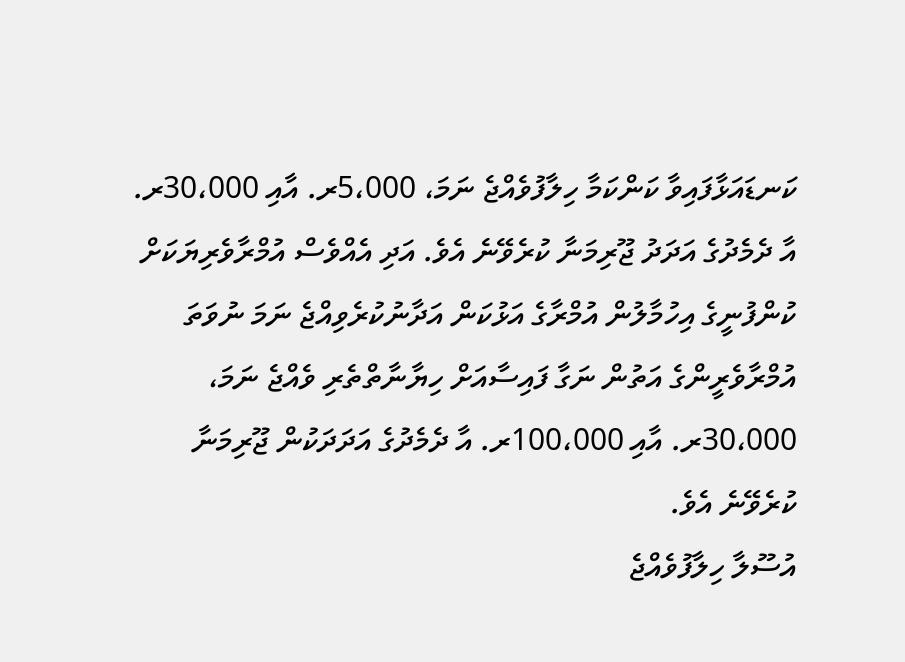ކަނޑައަޅާފައިވާ ކަންކަމާ ހިލާފުވެއްޖެ ނަމަ، 5،000ރ. އާއި 30،000ރ. އާ ދެމެދުގެ އަދަދު ޖޫރިމަނާ ކުރެވޭނެ އެވެ. އަދި އެއްވެސް އުމްރާވެރިޔަކަށް ކުންފުނީގެ އިހުމާލުން އުމްރާގެ އަޅުކަން އަދާނުކުރެވިއްޖެ ނަމަ ނުވަތަ އުމްރާވެރީންގެ އަތުން ނަގާ ފައިސާއަށް ހިޔާނާތްތެރި ވެއްޖެ ނަމަ، 30،000ރ. އާއި 100،000ރ. އާ ދެމެދުގެ އަދަދަކުން ޖޫރިމަނާ ކުރެވޭނެ އެވެ.
އުސޫލާ ހިލާފުވެއްޖެ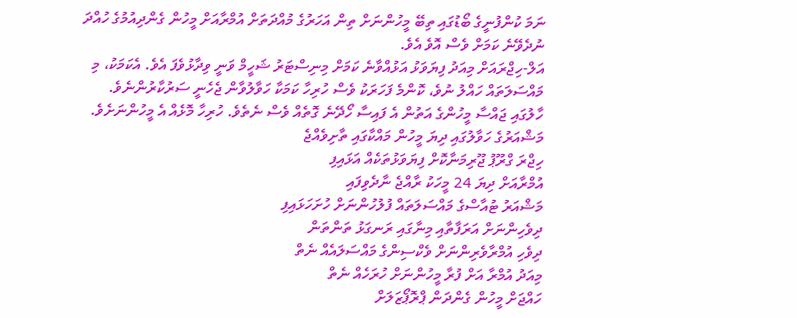ނަމަ ކުންފުނީގެ ބޯޑުގައި ތިބޭ މީހުންނަށް ތިން އަހަރުގެ މުއްދަތަށް އުމްރާއަށް މީހުން ގެންދިއުމުގެ ހުއްދަ ނުދެވޭނެ ކަމަށް ވެސް އޮވެ އެވެ.
އަލް-ހިޖްރައަށް މިއަދު ފިޔަވަޅު އަޅުއްވާނެ ކަމަށް މިނިސްޓަރު ޝަހީމް ވަނީ ވިދާޅުވެފަ އެވެ. އެކަމަކު، މި މައްސަލަތައް ހައްލު ނުވެ، ކޮންމެ ފަހަރަކު ވެސް ހުރިހާ ކަމަކާ ހަވާލުވާން ޖެހެނީ ސަރުކާރުންނެވެ. ހާލުގައި ޖައްސާ މީހުންގެ އަތުން އެ ފައިސާ ހޯދޭނެ ގޮތެއް ވެސް ނެތެވެ. ހުރިހާ މޮޅެއް އެ މީހުންނަށެވެ.
މަޝްއަރުގެ ހަވާލުގައި ދިޔަ މީހުން މައްކާގައި ތާށިވެއްޖެ
ހިޖްރަ ގްރޫޕު ޖޫރިމަނާކޮށް ފިޔަވަޅުތަކެއް އަޅައިފި
އުމްރާއަށް ދިޔަ 24 މީހަކު ރާއްޖެ ނާދެވިފައި
މަޝްއަރު ޓުއާސްގެ މައްސަލަތައް ފުލުހުންނަށް ހުށަހަޅައިފި
ދިވެހިންނަށް އަރަފާތާއި މިނާގައި ރަނގަޅު ތަންތަން
ދިވެހި އުމްރާވެރިންނަށް ވެކްސިންގެ މައްސަލައެއް ނެތް
މިއަދު އުމްރާ އަށް ފުރާ މީހުންނަށް ހުރަހެއް ނެތް
ހައްޖަށް މީހުން ގެންދަން ޕްރޮޕޯޒަލަށް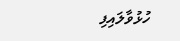ހުޅުވާލައިފި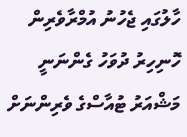ހާލުގައި ޖެހުނު އުމްރާވެރިން ހޮނިހިރު ދުވަހު ގެންނަނީ
މަޝްއަރު ޓުއާސްގެ ވެރިންނަށް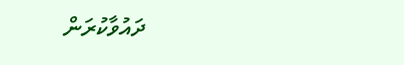ދައުވާކުރަން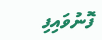ފޮނުވައިފި